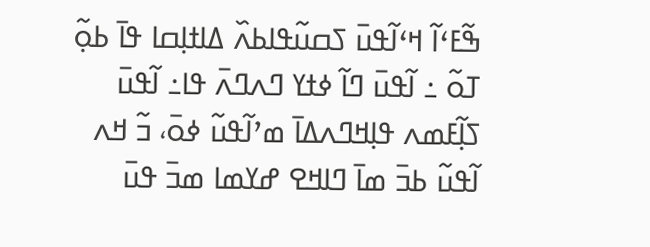ߒ߬ߓߵߊ߬ ߞߵߊ߬ߟߎ߫ ߖߛߎ߬ߟߊߕߍ߰ ߡߊߙߊ߲ߛߊ ߟߊ߫ ߕߋ߲߬ ߠߋ߬ ߸ ߊ߬ߟߎ߫ ߣߊ߬ ߦߙߌ ߣߍߣߍ߫ ߟߊ߸ ߊ߬ߟߎ߫ ߖߊ߲߬ߓߘߍ ߟߊ߲ߞߣߍߡߊ߫ ߘߴߊ߬ߟߎ߬ ߦߋ߫، ߏ߬ ߞߍ ߊ߬ߟߎ߬ ߕߏ߫ ߘߊ߫ ߣߊߞߐ ߝߌߘߊ ߘߏ߫ ߟߎ߫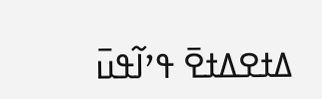ߡߙߐߡߙߐ߫ ߟߴߊ߬ߟߎ߫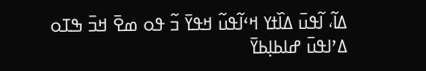ߡߊ߬، ߊ߬ߟߎ߫ ߡߊ߰ߙߌ ߞߵߊ߬ߟߎ߬ ߞߟߌ߫ ߏ߬ ߟߋ ߘߐ߫ ߞߏ߫ ߒߠߋ ߡߴߊߟߎ߫ ߝߊߕߊ߲ߕߌ߫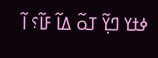ߦߙߌ ߣߌ߲߬ ߠߋ߬ ߡߊ߬ ߓߊ߬؟ ߊ߬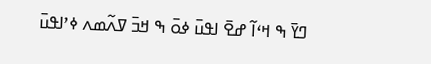ߣߌ߫ ߒ ߞߵߊ߬ ߝߐ߫ ߊߟߎ߫ ߦߋ߫ ߒ ߞߏ߫ ߜߍ߬ߘߍ ߦߴߊߟߎ߫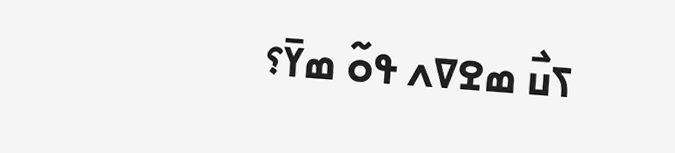ߖߎ߯ ߘߐߜߍ ߟߋ߬ ߘߌ߫؟